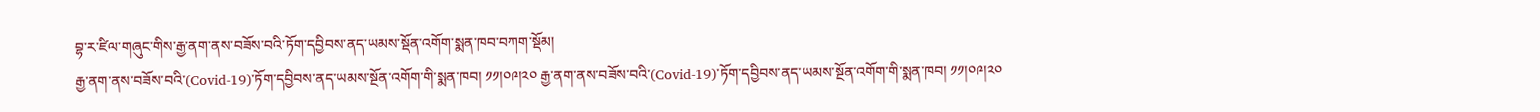བྷ་ར་ཛིལ་གཞུང་གིས་རྒྱ་ནག་ནས་བཟོས་བའི་ཏོག་དབྱིབས་ནད་ཡམས་སྡོན་འགོག་སྨན་ཁབ་བཀག་སྡོམ།
རྒྱ་ནག་ནས་བཟོས་བའི་(Covid-19)་ཏོག་དབྱིབས་ནད་ཡམས་སྔོན་འགོག་གི་སྨན་ཁབ། ༡༡།༠༩།༢༠ རྒྱ་ནག་ནས་བཟོས་བའི་(Covid-19)་ཏོག་དབྱིབས་ནད་ཡམས་སྔོན་འགོག་གི་སྨན་ཁབ། ༡༡།༠༩།༢༠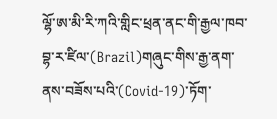ལྷོ་ཨ་མི་རི་ཀའི་གླིང་ཕྲན་ནང་གི་རྒྱལ་ཁབ་བྷ་ར་ཛིལ་(Brazil)གཞུང་གིས་རྒྱ་ནག་ནས་བཟོས་པའི་(Covid-19)་ཏོག་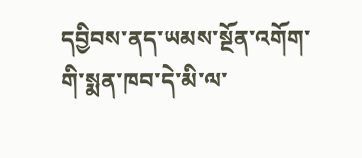དབྱིབས་ནད་ཡམས་སྔོན་འགོག་གི་སྨན་ཁབ་དེ་མི་ལ་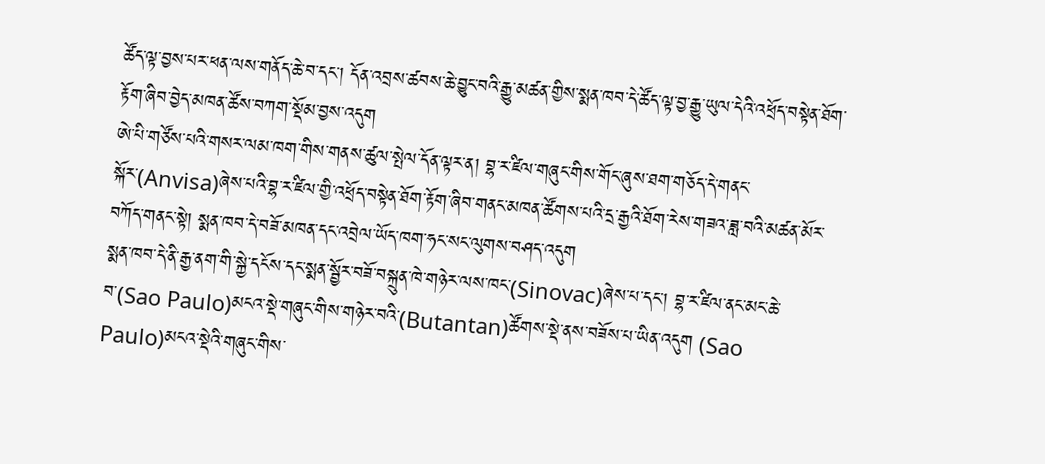ཚོད་ལྟ་བྱས་པར་ཕན་ལས་གནོད་ཆེ་བ་དང་། དོན་འབྲས་ཚབས་ཆེ་བྱུང་བའི་རྒྱུ་མཚན་གྱིས་སྨན་ཁབ་དེ་ཚོད་ལྟ་བྱ་རྒྱུ་ཡུལ་དེའི་འཕྲོད་བསྟེན་ཐོག་རྟོག་ཞིབ་བྱེད་མཁན་ཚོས་བཀག་སྡོམ་བྱས་འདུག
ཨེ་པི་གཙོས་པའི་གསར་ལམ་ཁག་གིས་གནས་ཚུལ་སྤེལ་དོན་ལྟར་ན། བྷ་ར་ཛིལ་གཞུང་གིས་གོང་ཞུས་ཐག་གཅོད་དེ་གནང་སྐོར་(Anvisa)ཞེས་པའི་བྷ་ར་ཛིལ་གྱི་འཕྲོད་བསྟེན་ཐོག་རྟོག་ཞིབ་གནང་མཁན་ཚོགས་པའི་དྲ་རྒྱའི་ཐོག་རེས་གཟའ་ཟླ་བའི་མཚན་མོར་བཀོད་གནང་སྟེ། སྨན་ཁབ་དེ་བཟོ་མཁན་དང་འབྲེལ་ཡོད་ཁག་ཧང་སང་ལུགས་བཤད་འདུག
སྨན་ཁབ་དེ་ནི་རྒྱ་ནག་གི་སྐྱེ་དངོས་དང་སྨན་སྦྱོར་བཟོ་བསྐྲུན་ཁེ་གཉེར་ལས་ཁང་(Sinovac)ཞེས་པ་དང་། བྷ་ར་ཛིལ་ནང་མང་ཆེ་བ་(Sao Paulo)མངའ་སྡེ་གཞུང་གིས་གཉེར་བའི་(Butantan)ཚོགས་སྡེ་ནས་བཟོས་པ་ཡིན་འདུག (Sao Paulo)མངའ་སྡེའི་གཞུང་གིས་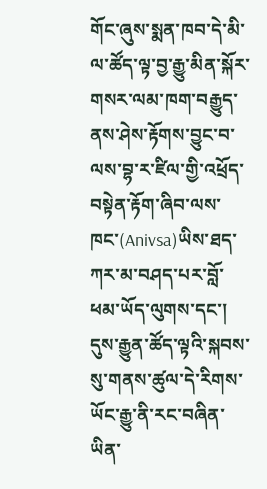གོང་ཞུས་སྨན་ཁབ་དེ་མི་ལ་ཚོད་ལྟ་བྱ་རྒྱུ་མིན་སྐོར་གསར་ལམ་ཁག་བརྒྱུད་ནས་ཤེས་རྟོགས་བྱུང་བ་ལས་བྷ་ར་ཛིལ་གྱི་འཕྲོད་བསྟེན་རྟོག་ཞིབ་ལས་ཁང་(Anivsa)ཡིས་ཐད་ཀར་མ་བཤད་པར་བློ་ཕམ་ཡོད་ལུགས་དང་། དུས་རྒྱུན་ཚོད་ལྟའི་སྐབས་སུ་གནས་ཚུལ་དེ་རིགས་ཡོང་རྒྱུ་ནི་རང་བཞིན་ཡིན་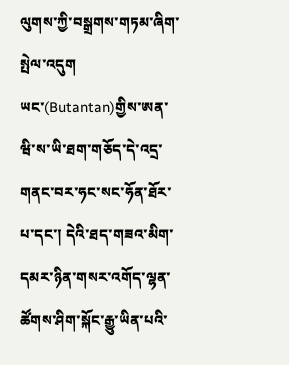ལུགས་ཀྱི་བསྒྲགས་གཏམ་ཞིག་སྤེལ་འདུག
ཡང་(Butantan)གྱིས་ཨན་ཝི་ས་ཡི་ཐག་གཅོད་དེ་འདྲ་གནང་བར་ཧང་སང་ཧོན་ཐོར་པ་དང་། དེའི་ཐད་གཟའ་མིག་དམར་ཉིན་གསར་འགོད་ལྷན་ཚོགས་ཤིག་སྐོང་རྒྱུ་ཡིན་པའི་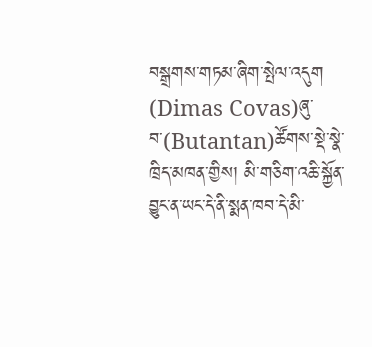བསྒྲགས་གཏམ་ཞིག་སྤེལ་འདུག
(Dimas Covas)ཞུ་བ་(Butantan)ཚོགས་སྡེ་སྣེ་ཁྲིད་མཁན་གྱིས། མི་གཅིག་འཆི་སྐྱོན་བྱུང་ན་ཡང་དེ་ནི་སྨན་ཁབ་དེ་མི་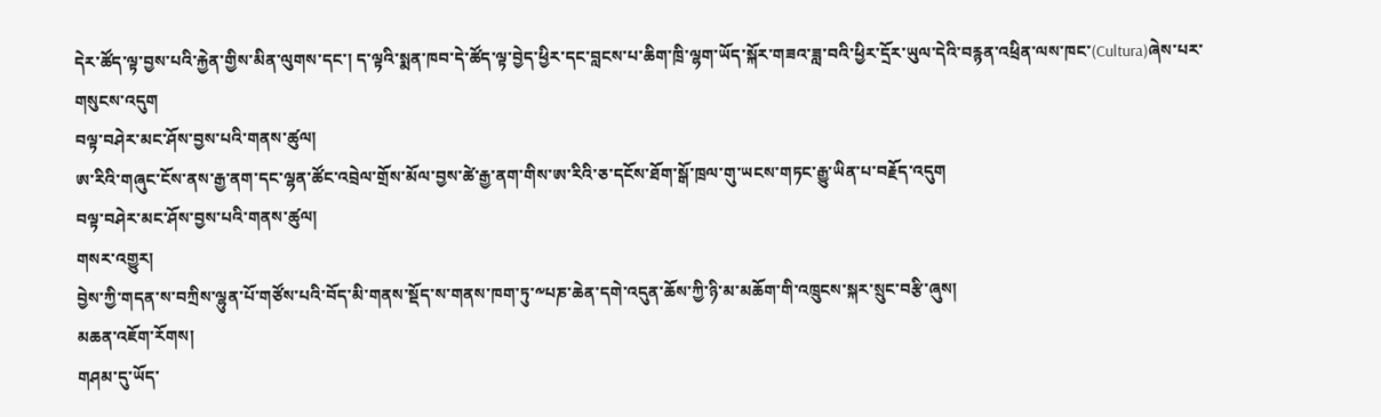དེར་ཚོད་ལྟ་བྱས་པའི་རྐྱེན་གྱིས་མིན་ལུགས་དང་། ད་ལྟའི་སྨན་ཁབ་དེ་ཚོད་ལྟ་བྱེད་ཕྱིར་དང་བླངས་པ་ཆིག་ཁྲི་ལྷག་ཡོད་སྐོར་གཟའ་ཟླ་བའི་ཕྱིར་དྲོར་ཡུལ་དེའི་བརྙན་འཕྲིན་ལས་ཁང་(Cultura)ཞེས་པར་གསུངས་འདུག
བལྟ་བཤེར་མང་ཤོས་བྱས་པའི་གནས་ཚུལ།
ཨ་རིའི་གཞུང་ངོས་ནས་རྒྱ་ནག་དང་ལྷན་ཚོང་འབྲེལ་གྲོས་མོལ་བྱས་ཚེ་རྒྱ་ནག་གིས་ཨ་རིའི་ཅ་དངོས་ཐོག་སྒོ་ཁྲལ་གུ་ཡངས་གཏང་རྒྱུ་ཡིན་པ་བརྗོད་འདུག
བལྟ་བཤེར་མང་ཤོས་བྱས་པའི་གནས་ཚུལ།
གསར་འགྱུར།
བྱེས་ཀྱི་གདན་ས་བཀྲིས་ལྷུན་པོ་གཙོས་པའི་བོད་མི་གནས་སྡོད་ས་གནས་ཁག་ཏུ་༸པཎ་ཆེན་དགེ་འདུན་ཆོས་ཀྱི་ཉི་མ་མཆོག་གི་འཁྲུངས་སྐར་སྲུང་བརྩི་ཞུས།
མཆན་འཇོག་རོགས།
གཤམ་དུ་ཡོད་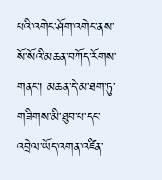པའི་འགེང་ཤོག་འགེང་ནས་སོ་སོའི་མཆན་བཀོད་རོགས་གནང་། མཆན་དེ་མ་ཐག་ཏུ་གཟིགས་མི་ཐུབ་པ་དང་འབྲེལ་ཡོད་འགན་འཛིན་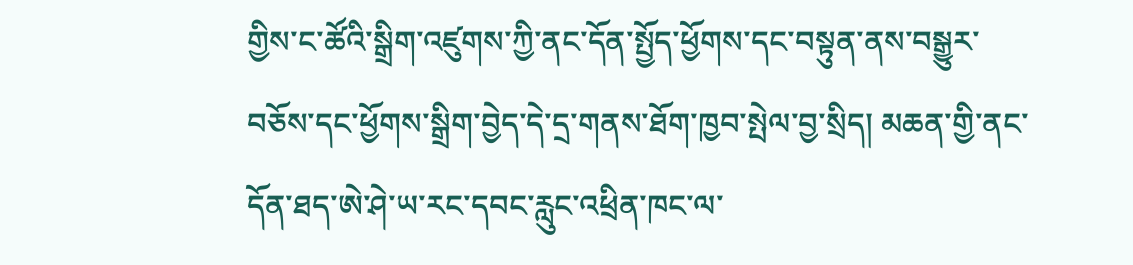གྱིས་ང་ཚོའི་སྒྲིག་འཛུགས་ཀྱི་ནང་དོན་སྤྱོད་ཕྱོགས་དང་བསྟུན་ནས་བསྒྱུར་བཅོས་དང་ཕྱོགས་སྒྲིག་བྱེད་དེ་དྲ་གནས་ཐོག་ཁྱབ་སྤེལ་བྱ་སྲིད། མཆན་གྱི་ནང་དོན་ཐད་ཨེ་ཤེ་ཡ་རང་དབང་རླུང་འཕྲིན་ཁང་ལ་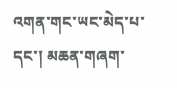འགན་གང་ཡང་མེད་པ་དང་། མཆན་གཞག་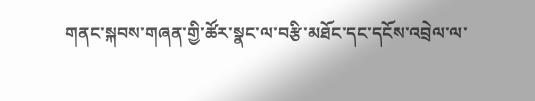གནང་སྐབས་གཞན་གྱི་ཚོར་སྣང་ལ་བརྩི་མཐོང་དང་དངོས་འབྲེལ་ལ་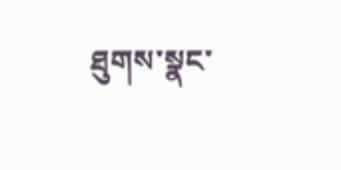ཐུགས་སྣང་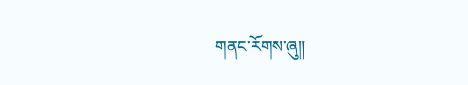གནང་རོགས་ཞུ༎